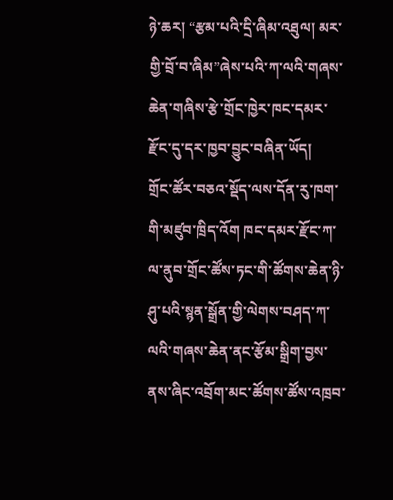ཉེ་ཆར། “རྩམ་པའི་དྲི་ཞིམ་འཐུལ། མར་གྱི་བྲོ་བ་ཞིམ”ཞེས་པའི་ཀ་ལའི་གཞས་ཆེན་གཞིས་རྩེ་གྲོང་ཁྱེར་ཁང་དམར་རྫོང་དུ་དར་ཁྱབ་བྱུང་བཞིན་ཡོད།
གྲོང་ཚོར་བཅའ་སྡོད་ལས་དོན་རུ་ཁག་གི་མཛུབ་ཁྲིད་འོག ཁང་དམར་རྫོང་ཀ་ལ་ནུབ་གྲོང་ཚོས་ཏང་གི་ཚོགས་ཆེན་ཉི་ཤུ་པའི་སྙན་སྒྲོན་གྱི་ལེགས་བཤད་ཀ་ལའི་གཞས་ཆེན་ནང་རྩོམ་སྒྲིག་བྱས་ནས་ཞིང་འབྲོག་མང་ཚོགས་ཚོས་འཁྲབ་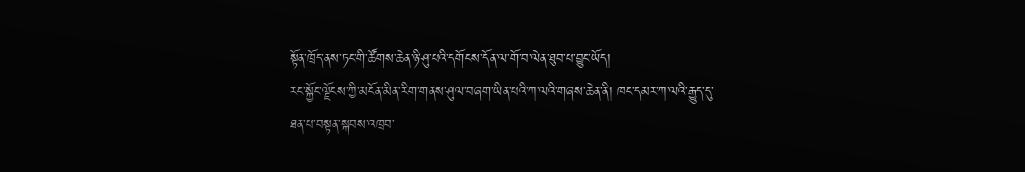སྟོན་ཁྲོད་ནས་ཏང་གི་ཚོགས་ཆེན་ཉི་ཤུ་པའི་དགོངས་དོན་ལ་གོ་བ་ལེན་ཐུབ་པ་བྱུང་ཡོད།
རང་སྐྱོང་ལྗོངས་ཀྱི་མངོན་མིན་རིག་གནས་ཤུལ་བཞག་ཡིན་པའི་ཀ་ལའི་གཞས་ཆེན་ནི། ཁང་དམར་ཀ་ལའི་རྒྱུད་དུ་ཐན་པ་བསྟན་སྐབས་འཁྲབ་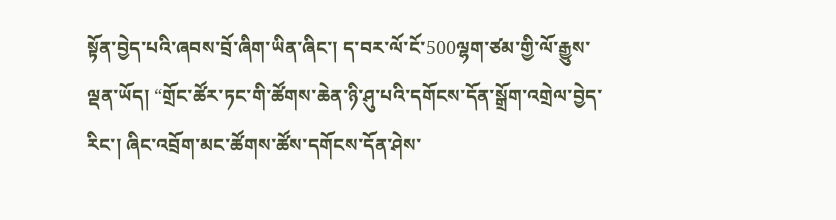སྟོན་བྱེད་པའི་ཞབས་བྲོ་ཞིག་ཡིན་ཞིང་། ད་བར་ལོ་ངོ་500ལྷག་ཙམ་གྱི་ལོ་རྒྱུས་ལྡན་ཡོད། “གྲོང་ཚོར་ཏང་གི་ཚོགས་ཆེན་ཉི་ཤུ་པའི་དགོངས་དོན་སྒྲོག་འགྲེལ་བྱེད་རིང་། ཞིང་འབྲོག་མང་ཚོགས་ཚོས་དགོངས་དོན་ཤེས་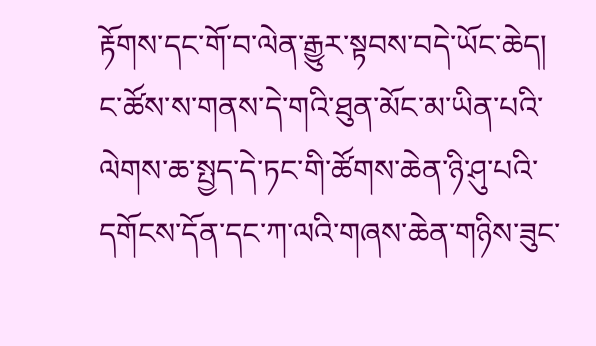རྟོགས་དང་གོ་བ་ལེན་རྒྱུར་སྟབས་བདེ་ཡོང་ཆེད། ང་ཚོས་ས་གནས་དེ་གའི་ཐུན་མོང་མ་ཡིན་པའི་ལེགས་ཆ་སྤྱད་དེ་ཏང་གི་ཚོགས་ཆེན་ཉི་ཤུ་པའི་དགོངས་དོན་དང་ཀ་ལའི་གཞས་ཆེན་གཉིས་ཟུང་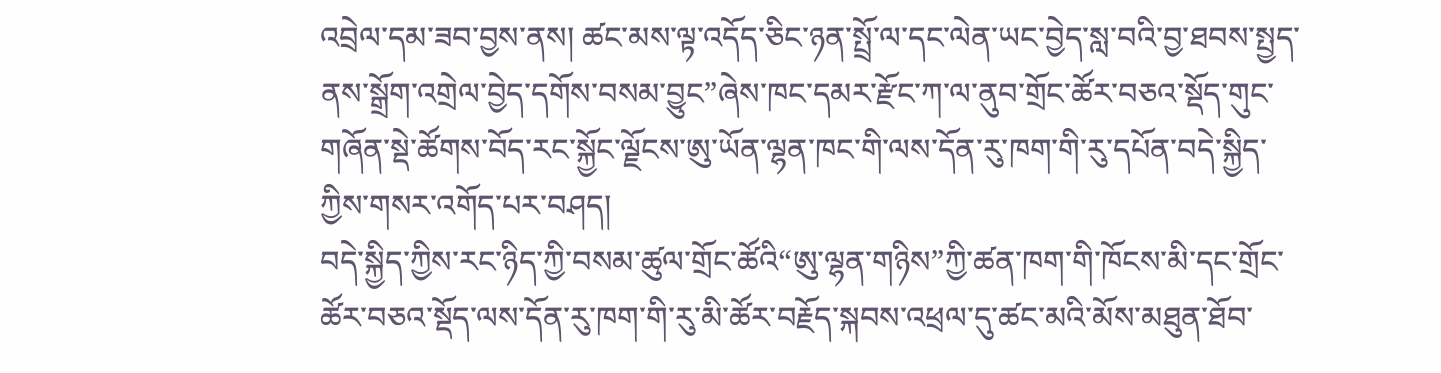འབྲེལ་དམ་ཟབ་བྱས་ནས། ཚང་མས་ལྟ་འདོད་ཅིང་ཉན་སྤྲོ་ལ་དང་ལེན་ཡང་བྱེད་སླ་བའི་བྱ་ཐབས་སྤྱད་ནས་སྒྲོག་འགྲེལ་བྱེད་དགོས་བསམ་བྱུང”ཞེས་ཁང་དམར་རྫོང་ཀ་ལ་ནུབ་གྲོང་ཚོར་བཅའ་སྡོད་གུང་གཞོན་སྡེ་ཚོགས་བོད་རང་སྐྱོང་ལྗོངས་ཨུ་ཡོན་ལྷན་ཁང་གི་ལས་དོན་རུ་ཁག་གི་རུ་དཔོན་བདེ་སྐྱིད་ཀྱིས་གསར་འགོད་པར་བཤད།
བདེ་སྐྱིད་ཀྱིས་རང་ཉིད་ཀྱི་བསམ་ཚུལ་གྲོང་ཚོའི“ཨུ་ལྷན་གཉིས”ཀྱི་ཚན་ཁག་གི་ཁོངས་མི་དང་གྲོང་ཚོར་བཅའ་སྡོད་ལས་དོན་རུ་ཁག་གི་རུ་མི་ཚོར་བརྗོད་སྐབས་འཕྲལ་དུ་ཚང་མའི་མོས་མཐུན་ཐོབ་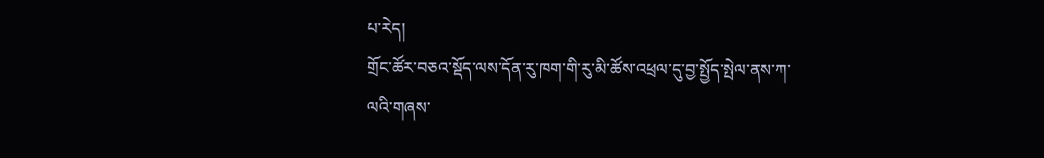པ་རེད།
གྲོང་ཚོར་བཅའ་སྡོད་ལས་དོན་རུ་ཁག་གི་རུ་མི་ཚོས་འཕྲལ་དུ་བྱ་སྤྱོད་སྤེལ་ནས་ཀ་ལའི་གཞས་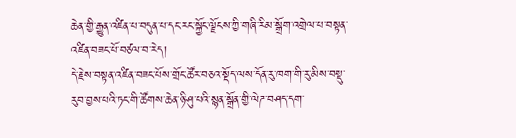ཆེན་གྱི་རྒྱུན་འཛིན་པ་བདུན་པ་དང་རང་སྐྱོང་ལྗོངས་ཀྱི་གཞི་རིམ་སྒྲོག་འགྲེལ་པ་བསྟན་འཛིན་བཟང་པོ་བཙལ་བ་རེད།
དེ་རྗེས་བསྟན་འཛིན་བཟང་པོས་གྲོང་ཚོར་བཅའ་སྡོད་ལས་དོན་རུ་ཁག་གི་རུ་མིས་བསྡུ་རུབ་བྱས་པའི་ཏང་གི་ཚོགས་ཆེན་ཉི་ཤུ་པའི་སྙན་སྒྲོན་གྱི་ལེཌ་བཤད་དག་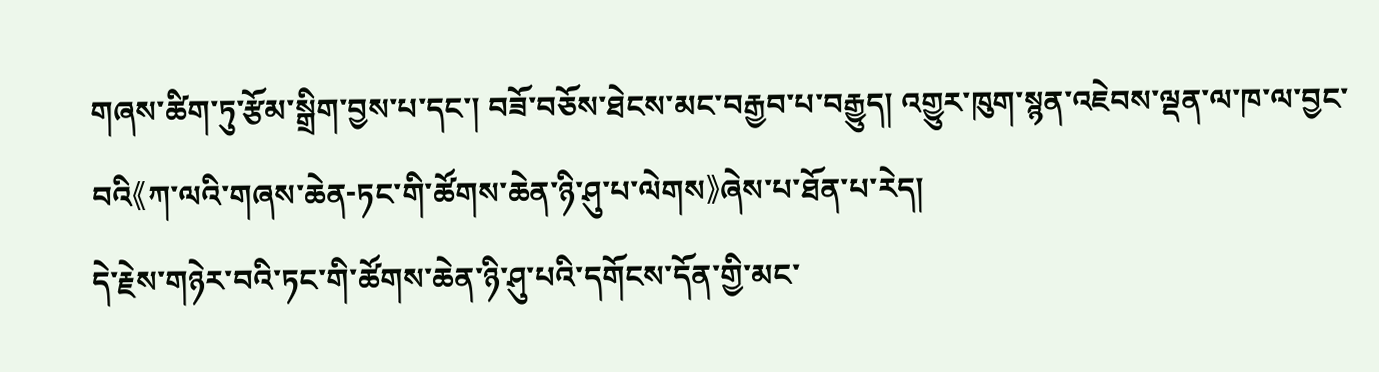གཞས་ཚིག་ཏུ་རྩོམ་སྒྲིག་བྱས་པ་དང་། བཟོ་བཅོས་ཐེངས་མང་བརྒྱབ་པ་བརྒྱུད། འགྱུར་ཁུག་སྙན་འཇེབས་ལྡན་ལ་ཁ་ལ་བྱང་བའི《ཀ་ལའི་གཞས་ཆེན-ཏང་གི་ཚོགས་ཆེན་ཉི་ཤུ་པ་ལེགས》ཞེས་པ་ཐོན་པ་རེད།
དེ་རྗེས་གཉེར་བའི་ཏང་གི་ཚོགས་ཆེན་ཉི་ཤུ་པའི་དགོངས་དོན་གྱི་མང་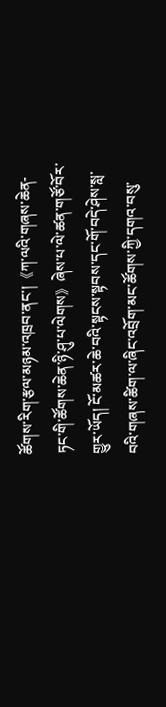ཚོགས་རིག་རྩལ་མཉམ་འཁྲབ་ནང་།《ཀ་ལའི་གཞས་ཆེན-ཏང་གི་ཚོགས་ཆེན་ཉི་ཤུ་པ་ལེགས》ཞེས་པ་ལེ་ཚན་གཙོ་བོར་གྱུར་ཡོད། ངོ་མཚར་ཆེ་བའི་སྟངས་སྟབས་དང་གོ་བདེ་ཤེས་སླ་བའི་གཞས་ཚིག་ལ་ཞིང་འབྲོག་མང་ཚོགས་ཀྱི་དགའ་བསུ་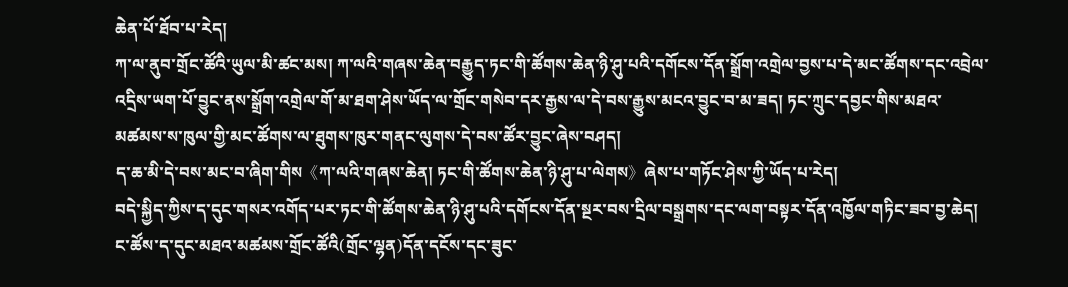ཆེན་པོ་ཐོབ་པ་རེད།
ཀ་ལ་ནུབ་གྲོང་ཚོའི་ཡུལ་མི་ཚང་མས། ཀ་ལའི་གཞས་ཆེན་བརྒྱུད་ཏང་གི་ཚོགས་ཆེན་ཉི་ཤུ་པའི་དགོངས་དོན་སྒྲོག་འགྲེལ་བྱས་པ་དེ་མང་ཚོགས་དང་འབྲེལ་འདྲིས་ཡག་པོ་བྱུང་ནས་སྒྲོག་འགྲེལ་གོ་མ་ཐག་ཤེས་ཡོད་ལ་གྲོང་གསེབ་དར་རྒྱས་ལ་དེ་བས་རྒྱུས་མངའ་བྱུང་བ་མ་ཟད། ཏང་ཀྲུང་དབྱང་གིས་མཐའ་མཚམས་ས་ཁུལ་གྱི་མང་ཚོགས་ལ་ཐུགས་ཁུར་གནང་ལུགས་དེ་བས་ཚོར་བྱུང་ཞེས་བཤད།
ད་ཆ་མི་དེ་བས་མང་བ་ཞིག་གིས《ཀ་ལའི་གཞས་ཆེན། ཏང་གི་ཚོགས་ཆེན་ཉི་ཤུ་པ་ལེགས》ཞེས་པ་གཏོང་ཤེས་ཀྱི་ཡོད་པ་རེད།
བདེ་སྐྱིད་ཀྱིས་ད་དུང་གསར་འགོད་པར་ཏང་གི་ཚོགས་ཆེན་ཉི་ཤུ་པའི་དགོངས་དོན་སྔར་བས་དྲིལ་བསྒྲགས་དང་ལག་བསྟར་དོན་འཁྱོལ་གཏིང་ཟབ་བྱ་ཆེད། ང་ཚོས་ད་དུང་མཐའ་མཚམས་གྲོང་ཚོའི(གྲོང་ལྷན)དོན་དངོས་དང་ཟུང་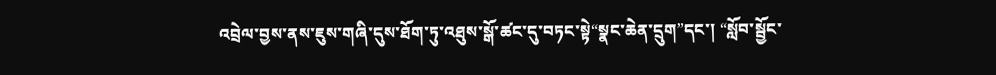འབྲེལ་བྱས་ནས་ཇུས་གཞི་དུས་ཐོག་ཏུ་འཐུས་སྒོ་ཚང་དུ་བཏང་སྟེ“སྣང་ཆེན་དྲུག”དང་། “སློབ་སྦྱོང་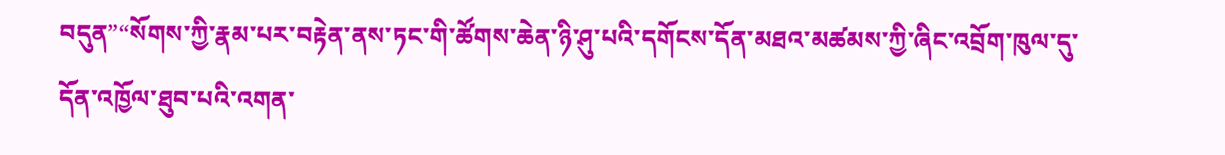བདུན”“སོགས་ཀྱི་རྣམ་པར་བརྟེན་ནས་ཏང་གི་ཚོགས་ཆེན་ཉི་ཤུ་པའི་དགོངས་དོན་མཐའ་མཚམས་ཀྱི་ཞིང་འབྲོག་ཁུལ་དུ་དོན་འཁྱོལ་ཐུབ་པའི་འགན་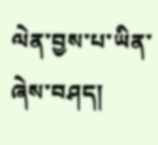ལེན་བྱས་པ་ཡིན་ཞེས་བཤད།